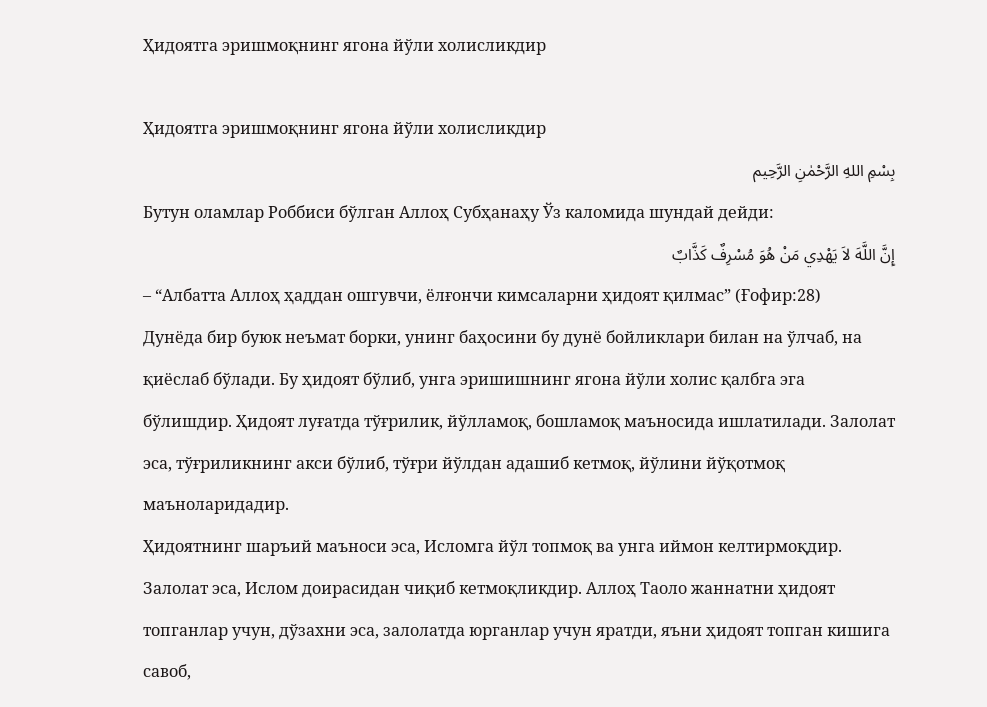Ҳидоятга эришмоқнинг ягона йўли холисликдир

Ҳидоятга эришмоқнинг ягона йўли холисликдир
بِسْمِ اللهِ الرَّحْمٰنِ الرَّحِيم
Бутун оламлар Роббиси бўлган Аллоҳ Субҳанаҳу Ўз каломида шундай дейди:
إِنَّ اللَّهَ لاَ يَهْدِي مَنْ هُوَ مُسْرِفٌ كَذَّابٌ
– “Албатта Аллоҳ ҳаддан ошгувчи, ёлғончи кимсаларни ҳидоят қилмас” (Ғофир:28)
Дунёда бир буюк неъмат борки, унинг баҳосини бу дунё бойликлари билан на ўлчаб, на қиёслаб бўлади. Бу ҳидоят бўлиб, унга эришишнинг ягона йўли холис қалбга эга бўлишдир. Ҳидоят луғатда тўғрилик, йўлламоқ, бошламоқ маъносида ишлатилади. Залолат эса, тўғриликнинг акси бўлиб, тўғри йўлдан адашиб кетмоқ, йўлини йўқотмоқ маъноларидадир.
Ҳидоятнинг шаръий маъноси эса, Исломга йўл топмоқ ва унга иймон келтирмоқдир. Залолат эса, Ислом доирасидан чиқиб кетмоқликдир. Аллоҳ Таоло жаннатни ҳидоят топганлар учун, дўзахни эса, залолатда юрганлар учун яратди, яъни ҳидоят топган кишига савоб,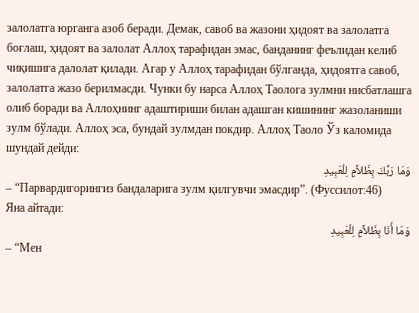залолатга юрганга азоб беради. Демак, савоб ва жазони ҳидоят ва залолатга боғлаш, ҳидоят ва залолат Аллоҳ тарафидан эмас, банданинг феълидан келиб чиқишига далолат қилади. Агар у Аллоҳ тарафидан бўлганда, ҳидоятга савоб, залолатга жазо берилмасди. Чунки бу нарса Аллоҳ Таолога зулмни нисбатлашга олиб боради ва Аллоҳнинг адаштириши билан адашган кишининг жазоланиши зулм бўлади. Аллоҳ эса, бундай зулмдан покдир. Аллоҳ Таоло Ўз каломида шундай дейди:
وَمَا رَبُّكَ بِظَلاَّمٍ لِلْعَبِيدِ
– “Парвардигорингиз бандаларига зулм қилгувчи эмасдир”. (Фуссилот:46)
Яна айтади:
وَمَا أَنَا بِظَلاَّمٍ لِلْعَبِيدِ
– “Мен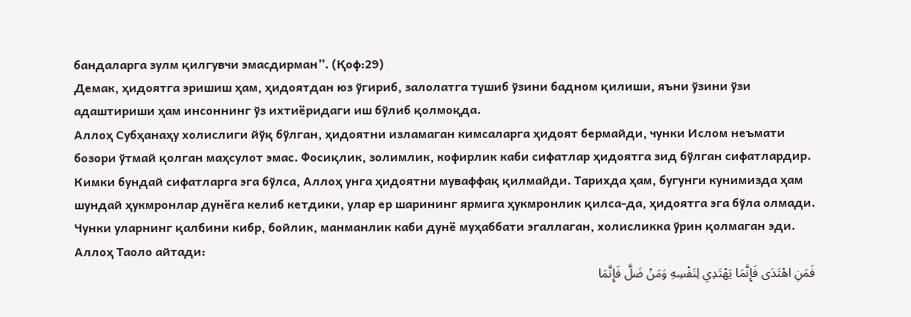бандаларга зулм қилгувчи эмасдирман”. (Қоф:29)
Демак, ҳидоятга эришиш ҳам, ҳидоятдан юз ўгириб, залолатга тушиб ўзини бадном қилиши, яъни ўзини ўзи адаштириши ҳам инсоннинг ўз ихтиёридаги иш бўлиб қолмоқда.
Аллоҳ Субҳанаҳу холислиги йўқ бўлган, ҳидоятни изламаган кимсаларга ҳидоят бермайди, чунки Ислом неъмати бозори ўтмай қолган маҳсулот эмас. Фосиқлик, золимлик, кофирлик каби сифатлар ҳидоятга зид бўлган сифатлардир. Кимки бундай сифатларга эга бўлса, Аллоҳ унга ҳидоятни муваффақ қилмайди. Тарихда ҳам, бугунги кунимизда ҳам шундай ҳукмронлар дунёга келиб кетдики, улар ер шарининг ярмига ҳукмронлик қилса-да, ҳидоятга эга бўла олмади. Чунки уларнинг қалбини кибр, бойлик, манманлик каби дунё муҳаббати эгаллаган, холисликка ўрин қолмаган эди.
Аллоҳ Таоло айтади:
فَمَنِ اهْتَدَى فَإِنَّمَا يَهْتَدِي لِنَفْسِهِ وَمَنْ ضَلَّ فَإِنَّمَا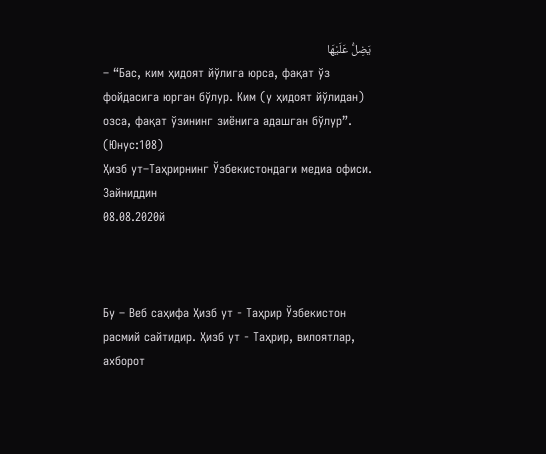يَضِلُّ عَلَيْهَا
– “Бас, ким ҳидоят йўлига юрса, фақат ўз фойдасига юрган бўлур. Ким (у ҳидоят йўлидан) озса, фақат ўзининг зиёнига адашган бўлур”. (Юнус:108)
Ҳизб ут–Таҳрирнинг Ўзбекистондаги медиа офиси. Зайниддин
08.08.2020й



Бу – Веб саҳифа Ҳизб ут - Таҳрир Ўзбекистон расмий сайтидир. Ҳизб ут - Таҳрир, вилоятлар, ахборот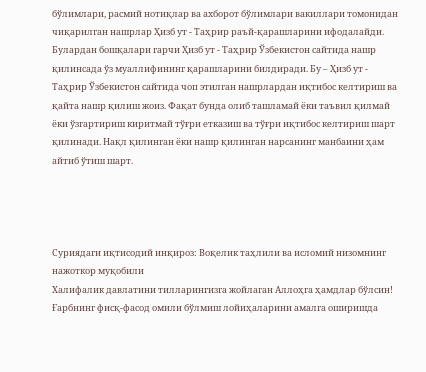бўлимлари, расмий нотиқлар ва ахборот бўлимлари вакиллари томонидан чиқарилган нашрлар Ҳизб ут - Таҳрир раъй-қарашларини ифодалайди. Булардан бошқалари гарчи Ҳизб ут - Таҳрир Ўзбекистон сайтида нашр қилинсада ўз муаллифининг қарашларини билдиради. Бу – Ҳизб ут - Таҳрир Ўзбекистон сайтида чоп этилган нашрлардан иқтибос келтириш ва қайта нашр қилиш жоиз. Фақат бунда олиб ташламай ёки таъвил қилмай ёки ўзгартириш киритмай тўғри етказиш ва тўғри иқтибос келтириш шарт қилинади. Нақл қилинган ёки нашр қилинган нарсанинг манбаини ҳам айтиб ўтиш шарт.




Суриядаги иқтисодий инқироз: Воқелик таҳлили ва исломий низомнинг нажоткор муқобили
Халифалик давлатини тилларингизга жойлаган Аллоҳга ҳамдлар бўлсин!
Ғарбнинг фисқ-фасод омили бўлмиш лойиҳаларини амалга оширишда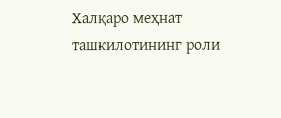Халқаро меҳнат ташкилотининг роли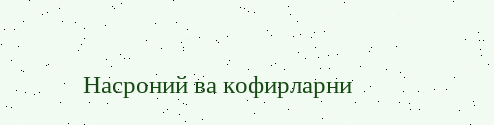Насроний ва кофирларни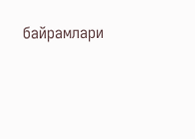байрамлари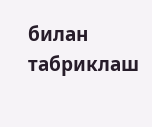билан табриклаш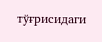тўғрисидаги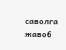саволга жавоб